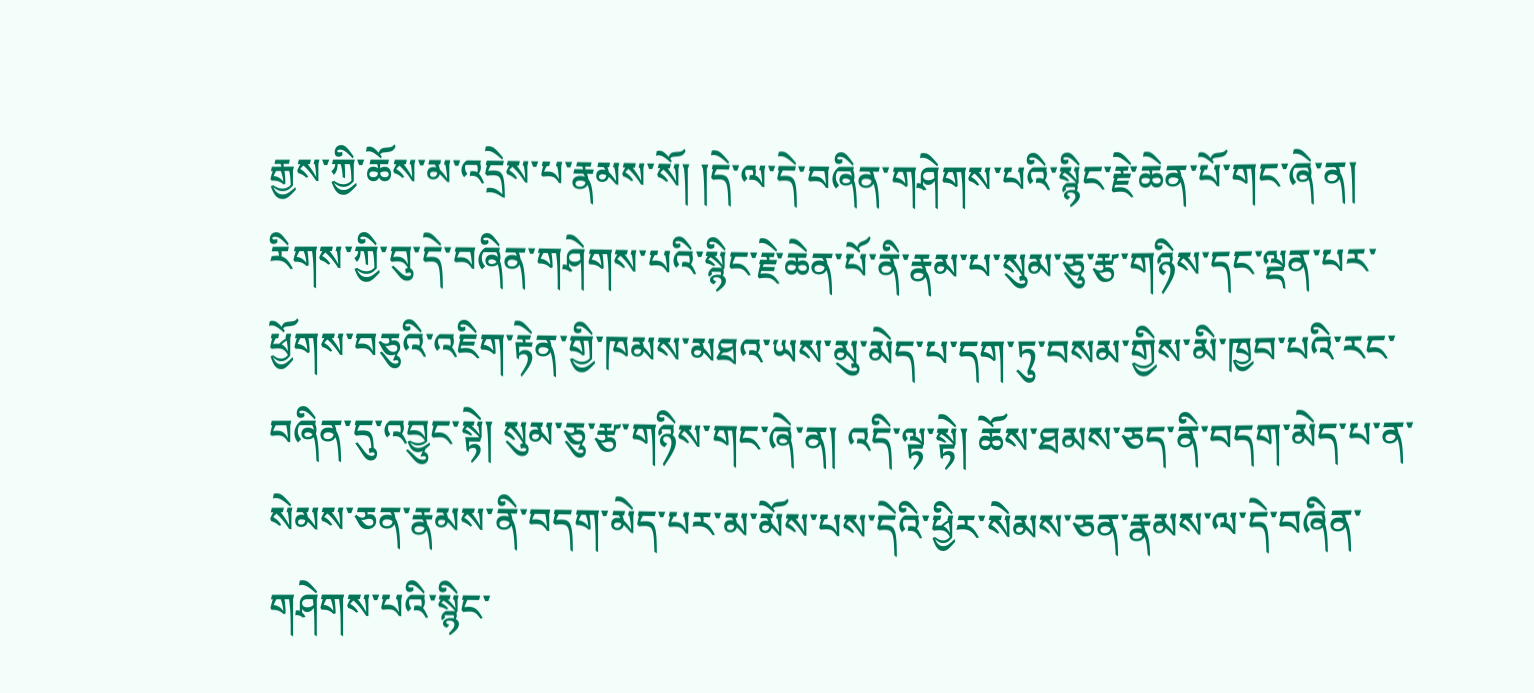རྒྱས་ཀྱི་ཆོས་མ་འདྲེས་པ་རྣམས་སོ། །དེ་ལ་དེ་བཞིན་གཤེགས་པའི་སྙིང་རྗེ་ཆེན་པོ་གང་ཞེ་ན། རིགས་ཀྱི་བུ་དེ་བཞིན་གཤེགས་པའི་སྙིང་རྗེ་ཆེན་པོ་ནི་རྣམ་པ་སུམ་ཅུ་རྩ་གཉིས་དང་ལྡན་པར་ཕྱོགས་བཅུའི་འཇིག་རྟེན་གྱི་ཁམས་མཐའ་ཡས་མུ་མེད་པ་དག་ཏུ་བསམ་གྱིས་མི་ཁྱབ་པའི་རང་བཞིན་དུ་འབྱུང་སྟེ། སུམ་ཅུ་རྩ་གཉིས་གང་ཞེ་ན། འདི་ལྟ་སྟེ། ཆོས་ཐམས་ཅད་ནི་བདག་མེད་པ་ན་སེམས་ཅན་རྣམས་ནི་བདག་མེད་པར་མ་མོས་པས་དེའི་ཕྱིར་སེམས་ཅན་རྣམས་ལ་དེ་བཞིན་གཤེགས་པའི་སྙིང་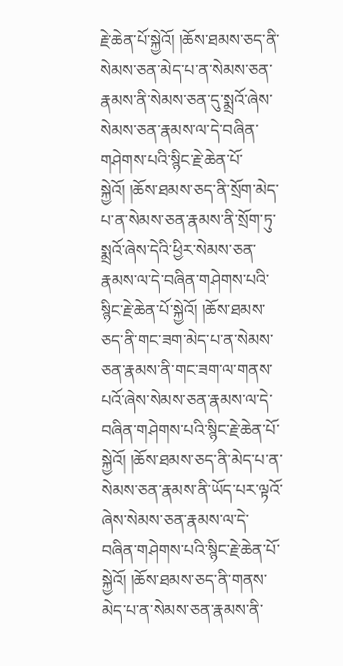རྗེ་ཆེན་པོ་སྐྱེའོ། །ཆོས་ཐམས་ཅད་ནི་སེམས་ཅན་མེད་པ་ན་སེམས་ཅན་རྣམས་ནི་སེམས་ཅན་དུ་སྨྲའོ་ཞེས་སེམས་ཅན་རྣམས་ལ་དེ་བཞིན་གཤེགས་པའི་སྙིང་རྗེ་ཆེན་པོ་སྐྱེའོ། །ཆོས་ཐམས་ཅད་ནི་སྲོག་མེད་པ་ན་སེམས་ཅན་རྣམས་ནི་སྲོག་ཏུ་སྨྲའོ་ཞེས་དེའི་ཕྱིར་སེམས་ཅན་རྣམས་ལ་དེ་བཞིན་གཤེགས་པའི་སྙིང་རྗེ་ཆེན་པོ་སྐྱེའོ། །ཆོས་ཐམས་ཅད་ནི་གང་ཟག་མེད་པ་ན་སེམས་ཅན་རྣམས་ནི་གང་ཟག་ལ་གནས་པའོ་ཞེས་སེམས་ཅན་རྣམས་ལ་དེ་བཞིན་གཤེགས་པའི་སྙིང་རྗེ་ཆེན་པོ་སྐྱེའོ། །ཆོས་ཐམས་ཅད་ནི་མེད་པ་ན་སེམས་ཅན་རྣམས་ནི་ཡོད་པར་ལྟའོ་ཞེས་སེམས་ཅན་རྣམས་ལ་དེ་བཞིན་གཤེགས་པའི་སྙིང་རྗེ་ཆེན་པོ་སྐྱེའོ། །ཆོས་ཐམས་ཅད་ནི་གནས་མེད་པ་ན་སེམས་ཅན་རྣམས་ནི་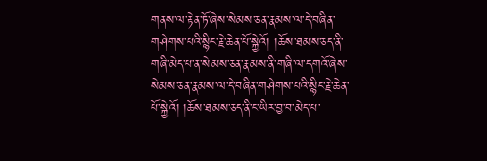གནས་ལ་རྟེན་ཏོ་ཞེས་སེམས་ཅན་རྣམས་ལ་དེ་བཞིན་གཤེགས་པའི་སྙིང་རྗེ་ཆེན་པོ་སྐྱེའོ། །ཆོས་ཐམས་ཅད་ནི་གཞི་མེད་པ་ན་སེམས་ཅན་རྣམས་ནི་གཞི་ལ་དགའོ་ཞེས་སེམས་ཅན་རྣམས་ལ་དེ་བཞིན་གཤེགས་པའི་སྙིང་རྗེ་ཆེན་པོ་སྐྱེའོ། །ཆོས་ཐམས་ཅད་ནི་ང་ཡིར་བྱ་བ་མེད་པ་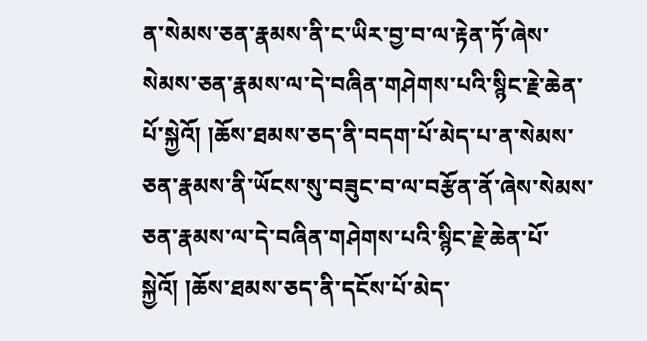ན་སེམས་ཅན་རྣམས་ནི་ང་ཡིར་བྱ་བ་ལ་རྟེན་ཏོ་ཞེས་སེམས་ཅན་རྣམས་ལ་དེ་བཞིན་གཤེགས་པའི་སྙིང་རྗེ་ཆེན་པོ་སྐྱེའོ། །ཆོས་ཐམས་ཅད་ནི་བདག་པོ་མེད་པ་ན་སེམས་ཅན་རྣམས་ནི་ཡོངས་སུ་བཟུང་བ་ལ་བརྩོན་ནོ་ཞེས་སེམས་ཅན་རྣམས་ལ་དེ་བཞིན་གཤེགས་པའི་སྙིང་རྗེ་ཆེན་པོ་སྐྱེའོ། །ཆོས་ཐམས་ཅད་ནི་དངོས་པོ་མེད་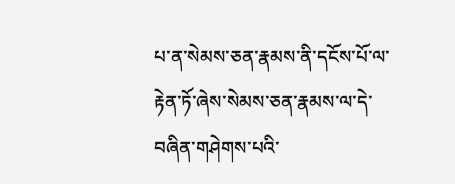པ་ན་སེམས་ཅན་རྣམས་ནི་དངོས་པོ་ལ་རྟེན་ཏོ་ཞེས་སེམས་ཅན་རྣམས་ལ་དེ་བཞིན་གཤེགས་པའི་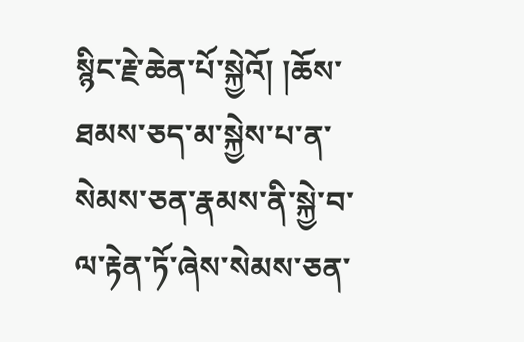སྙིང་རྗེ་ཆེན་པོ་སྐྱེའོ། །ཆོས་ཐམས་ཅད་མ་སྐྱེས་པ་ན་སེམས་ཅན་རྣམས་ནི་སྐྱེ་བ་ལ་རྟེན་ཏོ་ཞེས་སེམས་ཅན་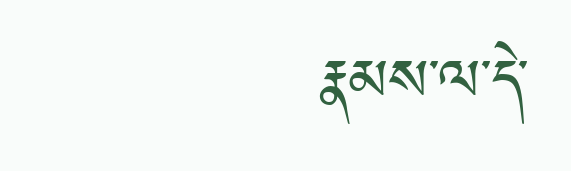རྣམས་ལ་དེ་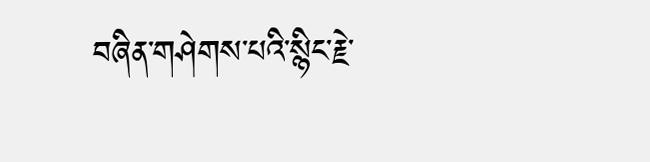བཞིན་གཤེགས་པའི་སྙིང་རྗེ་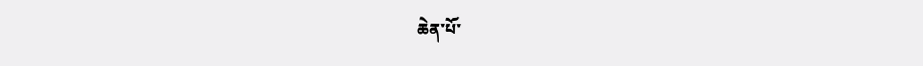ཆེན་པོ་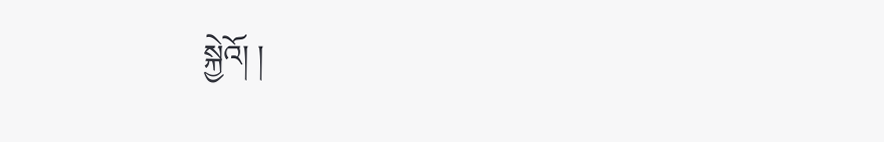སྐྱེའོ། །